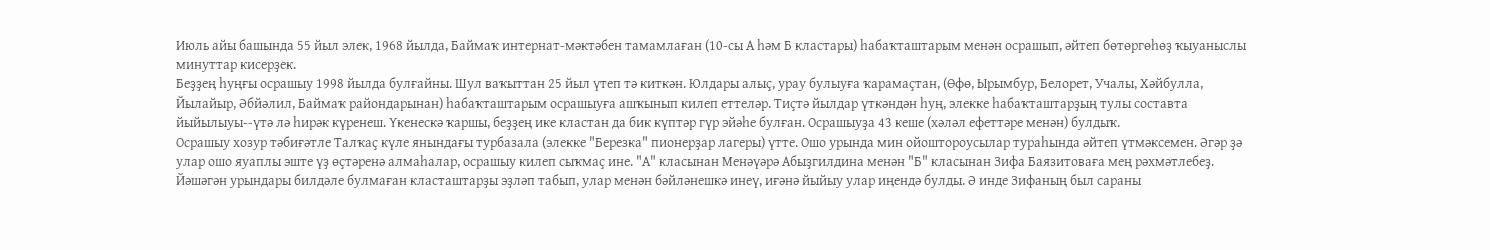Июль айы башында 55 йыл элек, 1968 йылда, Баймаҡ интернат-мәктәбен тамамлаған (10-сы А һәм Б кластары) һабаҡташтарым менән осрашып, әйтеп бөтөргөһөҙ ҡыуаныслы минуттар кисерҙек.
Беҙҙең һуңғы осрашыу 1998 йылда булғайны. Шул ваҡыттан 25 йыл үтеп тә киткән. Юлдары алыҫ, урау булыуға ҡарамаҫтан, (Өфө, Ырымбур, Белорет, Учалы, Хәйбулла, Йылайыр, Әбйәлил, Баймаҡ райондарынан) һабаҡташтарым осрашыуға ашҡынып килеп еттеләр. Тиҫтә йылдар үткәндән һуң, элекке һабаҡташтарҙың тулы составта йыйылыуы--үтә лә һирәк күренеш. Үкенескә ҡаршы, беҙҙең ике кластан да бик күптәр гүр эйәһе булған. Осрашыуҙа 43 кеше (хәләл ефеттәре менән) булдыҡ.
Осрашыу хозур тәбиғәтле Талҡаҫ күле янындағы турбазала (элекке "Березка" пионерҙар лагеры) үтте. Ошо урында мин ойоштороусылар тураһында әйтеп үтмәксемен. Әгәр ҙә улар ошо яуаплы эште үҙ өҫтәренә алмаһалар, осрашыу килеп сыҡмаҫ ине. "А" класынан Менәүәрә Абыҙгилдина менән "Б" класынан Зифа Баязитоваға мең рәхмәтлебеҙ. Йәшәгән урындары билдәле булмаған класташтарҙы эҙләп табып, улар менән бәйләнешкә инеү, иғәнә йыйыу улар иңендә булды. Ә инде Зифаның был сараны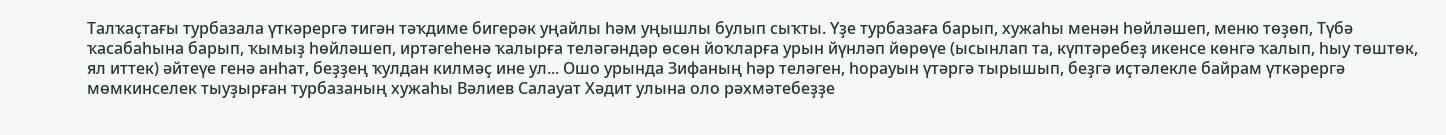Талҡаҫтағы турбазала үткәрергә тигән тәҡдиме бигерәк уңайлы һәм уңышлы булып сыҡты. Үҙе турбазаға барып, хужаһы менән һөйләшеп, меню төҙөп, Түбә ҡасабаһына барып, ҡымыҙ һөйләшеп, иртәгеһенә ҡалырға теләгәндәр өсөн йоҡларға урын йүнләп йөрөүе (ысынлап та, күптәребеҙ икенсе көнгә ҡалып, һыу төштөк, ял иттек) әйтеүе генә анһат, беҙҙең ҡулдан килмәҫ ине ул... Ошо урында Зифаның һәр теләген, һорауын үтәргә тырышып, беҙгә иҫтәлекле байрам үткәрергә мөмкинселек тыуҙырған турбазаның хужаһы Вәлиев Салауат Хәдит улына оло рәхмәтебеҙҙе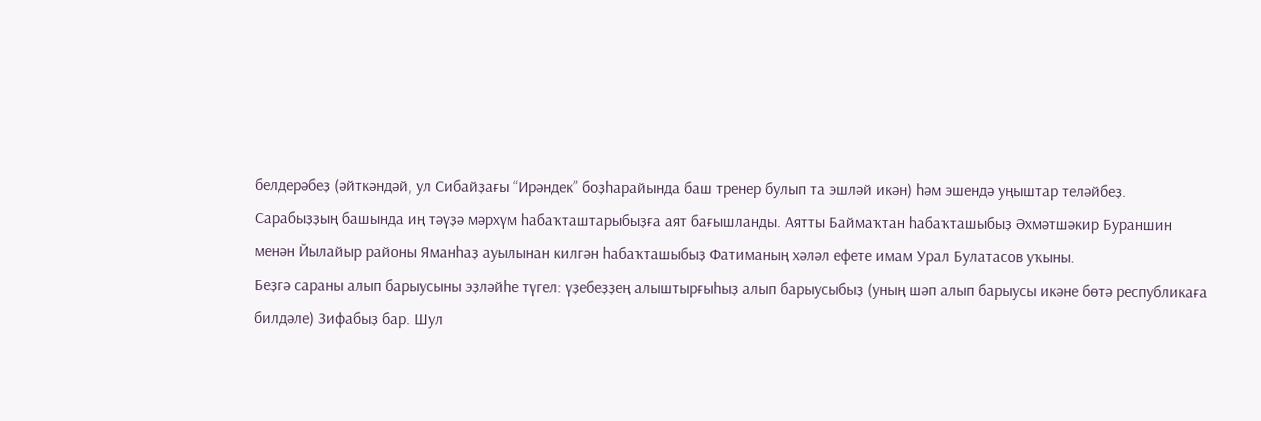белдерәбеҙ (әйткәндәй, ул Сибайҙағы “Ирәндек” боҙһарайында баш тренер булып та эшләй икән) һәм эшендә уңыштар теләйбеҙ.
Сарабыҙҙың башында иң тәүҙә мәрхүм һабаҡташтарыбыҙға аят бағышланды. Аятты Баймаҡтан һабаҡташыбыҙ Әхмәтшәкир Бураншин менән Йылайыр районы Яманһаҙ ауылынан килгән һабаҡташыбыҙ Фатиманың хәләл ефете имам Урал Булатасов уҡыны.
Беҙгә сараны алып барыусыны эҙләйһе түгел: үҙебеҙҙең алыштырғыһыҙ алып барыусыбыҙ (уның шәп алып барыусы икәне бөтә республикаға билдәле) Зифабыҙ бар. Шул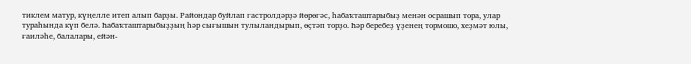тиклем матур, күңелле итеп алып барҙы. Райондар буйлап гастролдәрҙә йөрөгәс, һабаҡташтарыбыҙ менән осрашып тора, улар тураһында күп белә. Һабаҡташтарыбыҙҙың һәр сығышын тулыландырып, өҫтәп торҙо. Һәр беребеҙ үҙенең тормошо, хеҙмәт юлы, ғаиләһе, балалары, ейән-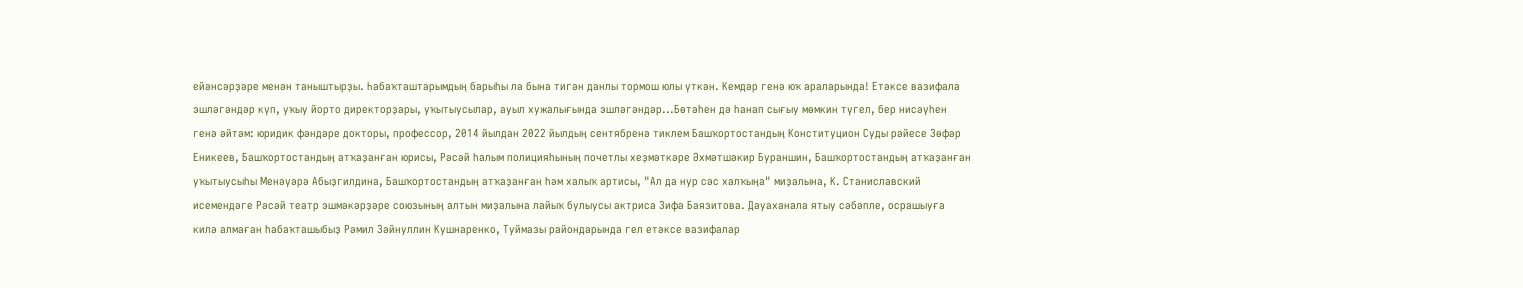ейәнсәрҙәре менән таныштырҙы. Һабаҡташтарымдың барыһы ла бына тигән данлы тормош юлы үткән. Кемдәр генә юҡ араларында! Етәксе вазифала эшләгәндәр күп, уҡыу йорто директорҙары, уҡытыусылар, ауыл хужалығында эшләгәндәр...Бөтәһен дә һанап сығыу мөмкин түгел, бер нисәүһен генә әйтәм: юридик фәндәре докторы, профессор, 2014 йылдан 2022 йылдың сентябренә тиклем Башҡортостандың Конституцион Суды рәйесе Зөфәр Еникеев, Башҡортостандың атҡаҙанған юрисы, Рәсәй һалым полицияһының почетлы хеҙмәткәре Әхмәтшәкир Бураншин, Башҡортостандың атҡаҙанған уҡытыусыһы Менәүәрә Абыҙгилдина, Башҡортостандың атҡаҙанған һәм халыҡ артисы, "Ал да нур сәс халҡыңа" миҙалына, К. Станиславский исемендәге Рәсәй театр эшмәкәрҙәре союзының алтын миҙалына лайыҡ булыусы актриса Зифа Баязитова. Дауаханала ятыу сәбәпле, осрашыуға килә алмаған һабаҡташыбыҙ Рәмил Зәйнуллин Кушнаренко, Туймазы райондарында гел етәксе вазифалар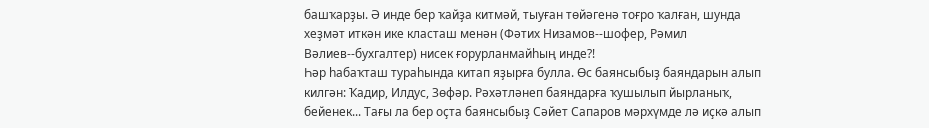башҡарҙы. Ә инде бер ҡайҙа китмәй, тыуған төйәгенә тоғро ҡалған, шунда хеҙмәт иткән ике класташ менән (Фәтих Низамов--шофер, Рәмил Вәлиев--бухгалтер) нисек ғорурланмайһың инде?!
Һәр һабаҡташ тураһында китап яҙырға булла. Өс баянсыбыҙ баяндарын алып килгән: Ҡадир, Илдус, Зөфәр. Рәхәтләнеп баяндарға ҡушылып йырланыҡ, бейенек... Тағы ла бер оҫта баянсыбыҙ Сәйет Сапаров мәрхүмде лә иҫкә алып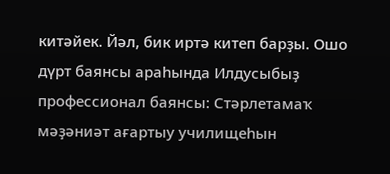китәйек. Йәл, бик иртә китеп барҙы. Ошо дүрт баянсы араһында Илдусыбыҙ профессионал баянсы: Стәрлетамаҡ мәҙәниәт ағартыу училищеһын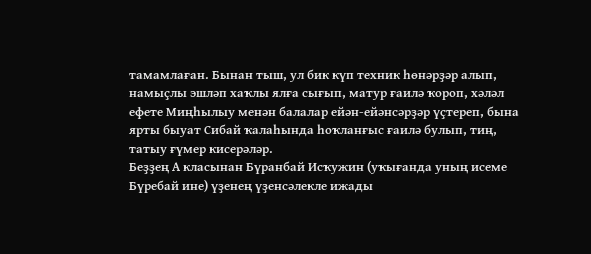тамамлаған. Бынан тыш, ул бик күп техник һөнәрҙәр алып, намыҫлы эшләп хаҡлы ялға сығып, матур ғаилә ҡороп, хәләл ефете Миңһылыу менән балалар ейән-ейәнсәрҙәр үҫтереп, бына ярты быуат Сибай ҡалаһында һоҡланғыс ғаилә булып, тиң, татыу ғүмер кисерәләр.
Беҙҙең А класынан Бүранбай Исҡужин (уҡығанда уның исеме Бүребай ине) үҙенең үҙенсәлекле ижады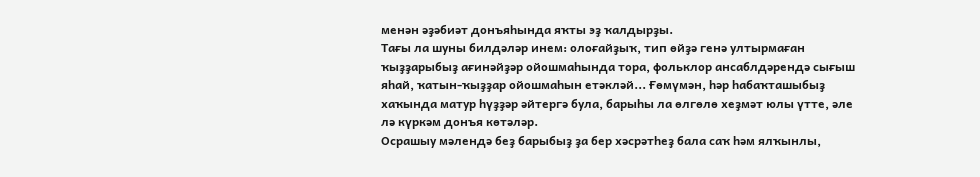менән әҙәбиәт донъяһында яҡты эҙ ҡалдырҙы.
Тағы ла шуны билдәләр инем: олоғайҙыҡ, тип өйҙә генә ултырмаған ҡыҙҙарыбыҙ ағинәйҙәр ойошмаһында тора, фольклор ансаблдәрендә сығыш яһай, ҡатын-ҡыҙҙар ойошмаһын етәкләй... Ғөмүмән, һәр һабаҡташыбыҙ хаҡында матур һүҙҙәр әйтергә була, барыһы ла өлгөлө хеҙмәт юлы үтте, әле лә күркәм донъя көтәләр.
Осрашыу мәлендә беҙ барыбыҙ ҙа бер хәсрәтһеҙ бала саҡ һәм ялҡынлы,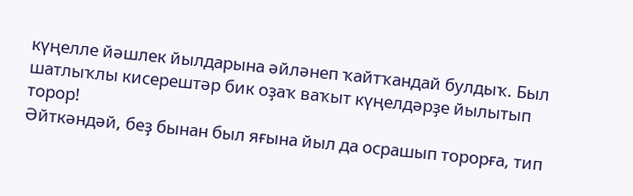күңелле йәшлек йылдарына әйләнеп ҡайтҡандай булдыҡ. Был шатлыҡлы кисерештәр бик оҙаҡ ваҡыт күңелдәрҙе йылытып торор!
Әйткәндәй, беҙ бынан был яғына йыл да осрашып торорға, тип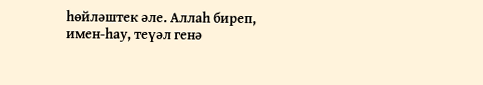һөйләштек әле. Аллаһ биреп, имен-һау, теүәл генә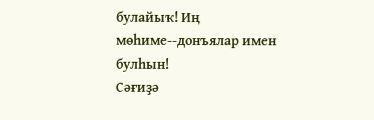булайыҡ! Иң мөһиме--донъялар имен булһын!
Сәғиҙә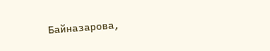Байназарова,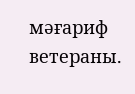мәғариф ветераны.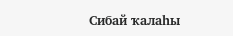Сибай ҡалаһы